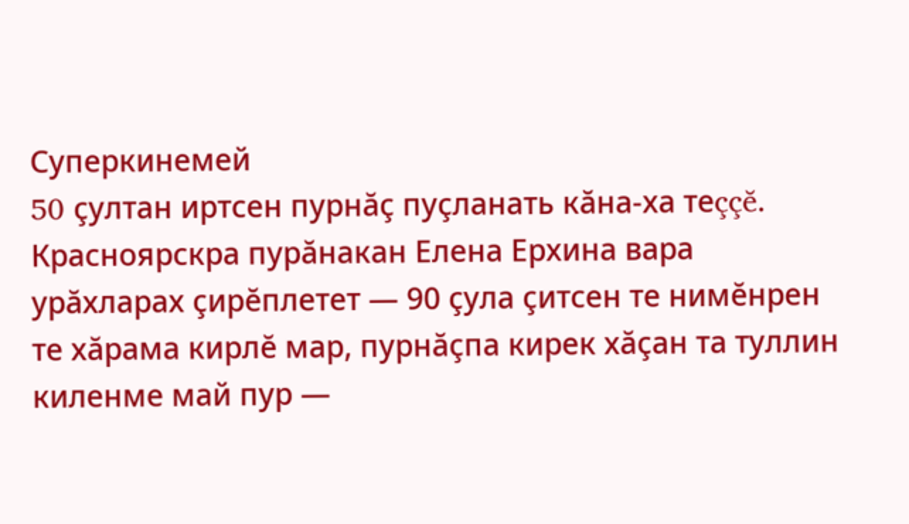Суперкинемей
50 çултан иртсен пурнăç пуçланать кăна-ха теççĕ. Красноярскра пурăнакан Елена Ерхина вара урăхларах çирĕплетет — 90 çула çитсен те нимĕнрен те хăрама кирлĕ мар, пурнăçпа кирек хăçан та туллин киленме май пур —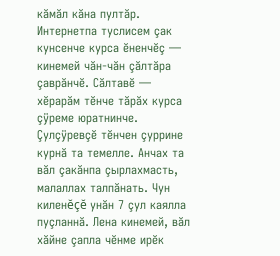кăмăл кăна пултăр.
Интернетпа туслисем çак кунсенче курса ĕненчĕç — кинемей чăн-чăн çăлтăра çаврăнчĕ. Сăлтавĕ — хĕрарăм тĕнче тăрăх курса çÿреме юратнинче. Çулçÿревçĕ тĕнчен çуррине курнă та темелле. Анчах та вăл çакăнпа çырлахмасть, малаллах талпăнать. Чун киленĕçĕ унăн 7 çул каялла пуçланнă. Лена кинемей, вăл хăйне çапла чĕнме ирĕк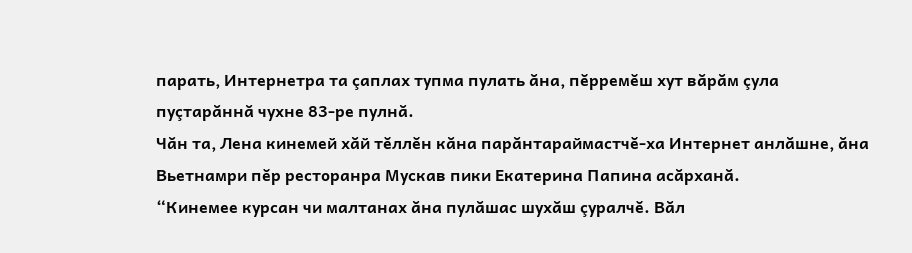парать, Интернетра та çаплах тупма пулать ăна, пĕрремĕш хут вăрăм çула пуçтарăннă чухне 83-ре пулнă.
Чăн та, Лена кинемей хăй тĕллĕн кăна парăнтараймастчĕ-ха Интернет анлăшне, ăна Вьетнамри пĕр ресторанра Мускав пики Екатерина Папина асăрханă.
“Кинемее курсан чи малтанах ăна пулăшас шухăш çуралчĕ. Вăл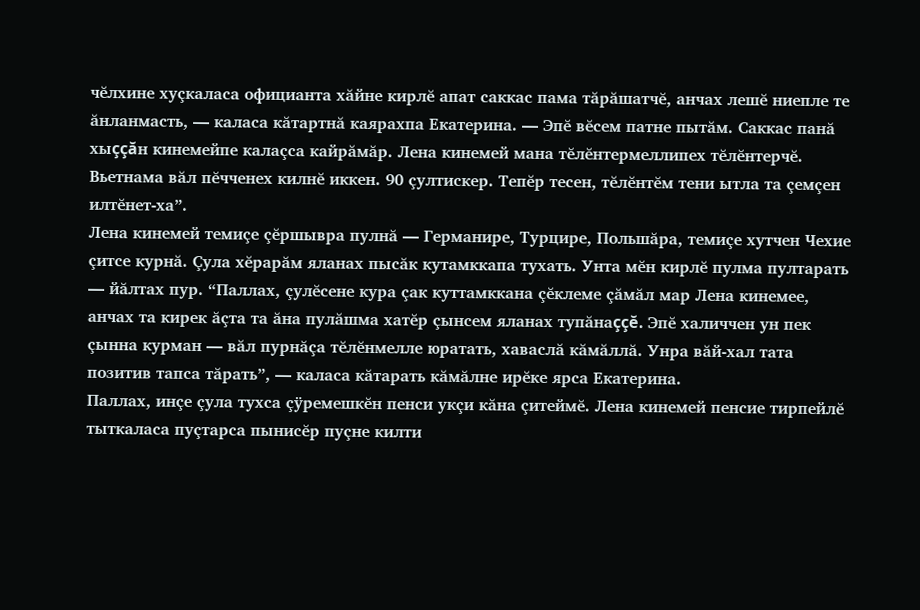чĕлхине хуçкаласа официанта хăйне кирлĕ апат саккас пама тăрăшатчĕ, анчах лешĕ ниепле те ăнланмасть, — каласа кăтартнă каярахпа Екатерина. — Эпĕ вĕсем патне пытăм. Саккас панă хыççăн кинемейпе калаçса кайрăмăр. Лена кинемей мана тĕлĕнтермеллипех тĕлĕнтерчĕ. Вьетнама вăл пĕчченех килнĕ иккен. 90 çултискер. Тепĕр тесен, тĕлĕнтĕм тени ытла та çемçен илтĕнет-ха”.
Лена кинемей темиçе çĕршывра пулнă — Германире, Турцире, Польшăра, темиçе хутчен Чехие çитсе курнă. Çула хĕрарăм яланах пысăк кутамккапа тухать. Унта мĕн кирлĕ пулма пултарать — йăлтах пур. “Паллах, çулĕсене кура çак куттамккана çĕклеме çăмăл мар Лена кинемее, анчах та кирек ăçта та ăна пулăшма хатĕр çынсем яланах тупăнаççĕ. Эпĕ халиччен ун пек çынна курман — вăл пурнăçа тĕлĕнмелле юратать, хаваслă кăмăллă. Унра вăй-хал тата позитив тапса тăрать”, — каласа кăтарать кăмăлне ирĕке ярса Екатерина.
Паллах, инçе çула тухса çÿремешкĕн пенси укçи кăна çитеймĕ. Лена кинемей пенсие тирпейлĕ тыткаласа пуçтарса пынисĕр пуçне килти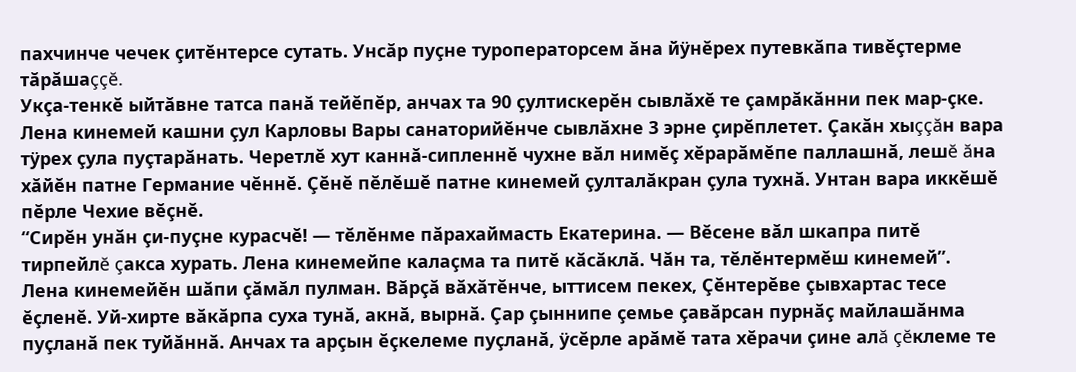пахчинче чечек çитĕнтерсе сутать. Унсăр пуçне туроператорсем ăна йÿнĕрех путевкăпа тивĕçтерме тăрăшаççĕ.
Укçа-тенкĕ ыйтăвне татса панă тейĕпĕр, анчах та 90 çултискерĕн сывлăхĕ те çамрăкăнни пек мар-çке. Лена кинемей кашни çул Карловы Вары санаторийĕнче сывлăхне 3 эрне çирĕплетет. Çакăн хыççăн вара тÿрех çула пуçтарăнать. Черетлĕ хут каннă-сипленнĕ чухне вăл нимĕç хĕрарăмĕпе паллашнă, лешĕ ăна хăйĕн патне Германие чĕннĕ. Çĕнĕ пĕлĕшĕ патне кинемей çулталăкран çула тухнă. Унтан вара иккĕшĕ пĕрле Чехие вĕçнĕ.
“Сирĕн унăн çи-пуçне курасчĕ! — тĕлĕнме пăрахаймасть Екатерина. — Вĕсене вăл шкапра питĕ тирпейлĕ çакса хурать. Лена кинемейпе калаçма та питĕ кăсăклă. Чăн та, тĕлĕнтермĕш кинемей”.
Лена кинемейĕн шăпи çăмăл пулман. Вăрçă вăхăтĕнче, ыттисем пекех, Çĕнтерĕве çывхартас тесе ĕçленĕ. Уй-хирте вăкăрпа суха тунă, акнă, вырнă. Çар çыннипе çемье çавăрсан пурнăç майлашăнма пуçланă пек туйăннă. Анчах та арçын ĕçкелеме пуçланă, ÿсĕрле арăмĕ тата хĕрачи çине алă çĕклеме те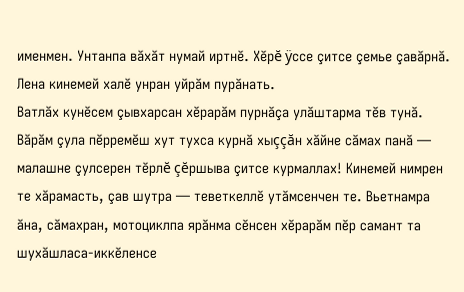именмен. Унтанпа вăхăт нумай иртнĕ. Хĕрĕ ÿссе çитсе çемье çавăрнă. Лена кинемей халĕ унран уйрăм пурăнать.
Ватлăх кунĕсем çывхарсан хĕрарăм пурнăçа улăштарма тĕв тунă. Вăрăм çула пĕрремĕш хут тухса курнă хыççăн хăйне сăмах панă — малашне çулсерен тĕрлĕ çĕршыва çитсе курмаллах! Кинемей нимрен те хăрамасть, çав шутра — теветкеллĕ утăмсенчен те. Вьетнамра ăна, сăмахран, мотоциклпа ярăнма сĕнсен хĕрарăм пĕр самант та шухăшласа-иккĕленсе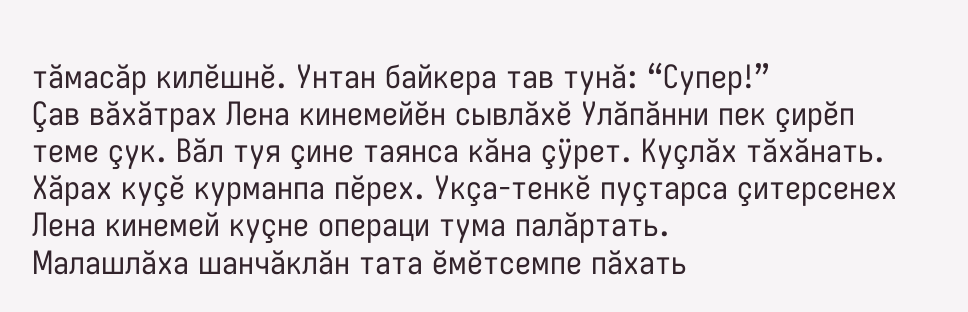тăмасăр килĕшнĕ. Унтан байкера тав тунă: “Супер!”
Çав вăхăтрах Лена кинемейĕн сывлăхĕ Улăпăнни пек çирĕп теме çук. Вăл туя çине таянса кăна çÿрет. Куçлăх тăхăнать. Хăрах куçĕ курманпа пĕрех. Укçа-тенкĕ пуçтарса çитерсенех Лена кинемей куçне операци тума палăртать.
Малашлăха шанчăклăн тата ĕмĕтсемпе пăхать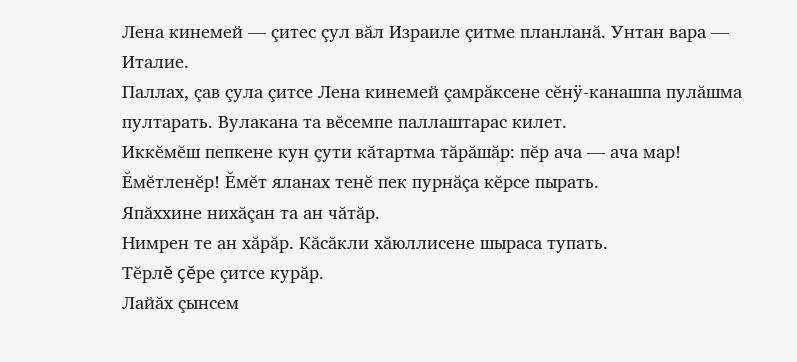Лена кинемей — çитес çул вăл Израиле çитме планланă. Унтан вара — Италие.
Паллах, çав çула çитсе Лена кинемей çамрăксене сĕнÿ-канашпа пулăшма пултарать. Вулакана та вĕсемпе паллаштарас килет.
Иккĕмĕш пепкене кун çути кăтартма тăрăшăр: пĕр ача — ача мар!
Ĕмĕтленĕр! Ĕмĕт яланах тенĕ пек пурнăçа кĕрсе пырать.
Япăххине нихăçан та ан чăтăр.
Нимрен те ан хăрăр. Кăсăкли хăюллисене шыраса тупать.
Тĕрлĕ çĕре çитсе курăр.
Лайăх çынсем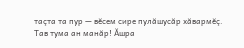таçта та пур — вĕсем сире пулăшусăр хăвармĕç.
Тав тума ан манăр! Ăшра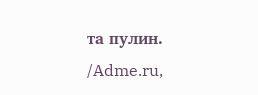та пулин.
/Adme.ru,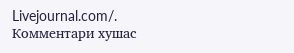Livejournal.com/.
Комментари хушас